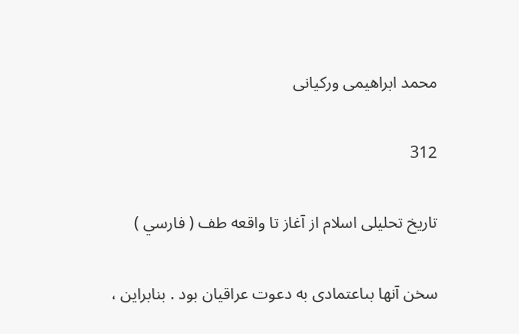محمد ابراهيمى وركيانى

312

تاريخ تحليلى اسلام از آغاز تا واقعه طف ( فارسي )

سخن آنها بىاعتمادى به دعوت عراقيان بود . بنابراين ،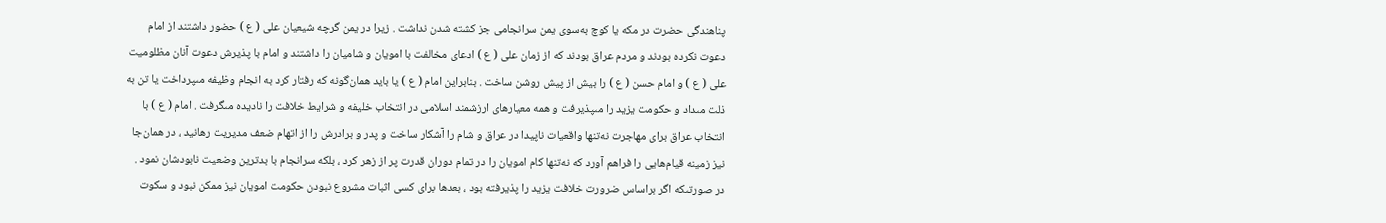پناهندگى حضرت در مكه يا كوچ به‌سوى يمن سرانجامى جز كشته شدن نداشت . زيرا در يمن گرچه شيعيان على ( ع ) حضور داشتند از امام دعوت نكرده بودند و مردم عراق بودند كه از زمان على ( ع ) ادعاى مخالفت با امويان و شاميان را داشتند و امام با پذيرش دعوت آنان مظلوميت على ( ع ) و امام حسن ( ع ) را بيش از پيش روشن ساخت . بنابراين امام ( ع ) يا بايد همان‌گونه كه رفتار كرد به انجام وظيفه مىپرداخت يا تن به ذلت مىداد و حكومت يزيد را مىپذيرفت و همه معيارهاى ارزشمند اسلامى در انتخاب خليفه و شرايط خلافت را ناديده مىگرفت . امام ( ع ) با انتخاب عراق براى مهاجرت نه‌تنها واقعيات ناپيدا در عراق و شام را آشكار ساخت و پدر و برادرش را از اتهام ضعف مديريت رهانيد ، در همان‌جا نيز زمينه قيام‌هايى را فراهم آورد كه نه‌تنها كام امويان را در تمام دوران قدرت پر از زهر كرد ، بلكه سرانجام با بدترين وضعيت نابودشان نمود . در صورتىكه اگر براساس ضرورت خلافت يزيد را پذيرفته بود ، بعدها براى كسى اثبات مشروع نبودن حكومت امويان نيز ممكن نبود و سكوت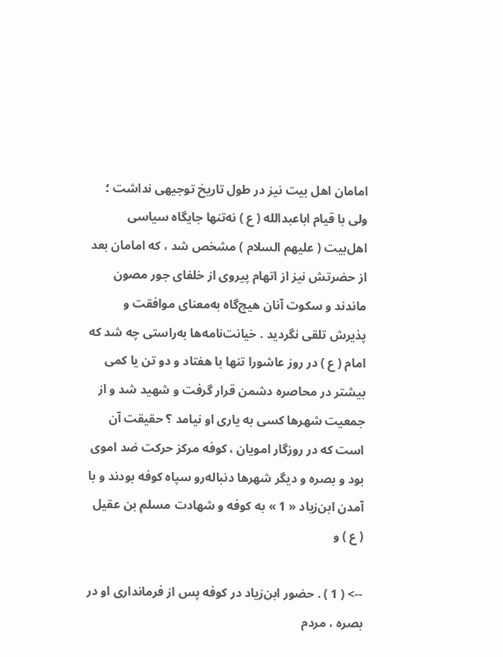امامان اهل بيت نيز در طول تاريخ توجيهى نداشت ؛ ولى با قيام اباعبدالله ( ع ) نه‌تنها جايگاه سياسى اهل‌بيت ( عليهم السلام ) مشخص شد ، كه امامان بعد از حضرتش نيز از اتهام پيروى از خلفاى جور مصون ماندند و سكوت آنان هيچ‌گاه به‌معناى موافقت و پذيرش تلقى نگرديد . خيانت‌نامه‌ها به‌راستى چه شد كه امام ( ع ) در روز عاشورا تنها با هفتاد و دو تن يا كمى بيشتر در محاصره دشمن قرار گرفت و شهيد شد و از جمعيت شهرها كسى به يارى او نيامد ؟ حقيقت آن است كه در روزگار امويان ، كوفه مركز حركت ضد اموى بود و بصره و ديگر شهرها دنباله‌رو سپاه كوفه بودند و با آمدن ابن‌زياد « 1 » به كوفه و شهادت مسلم بن عقيل ( ع ) و

--> ( 1 ) . حضور ابن‌زياد در كوفه پس از فرماندارى او در بصره ، مردم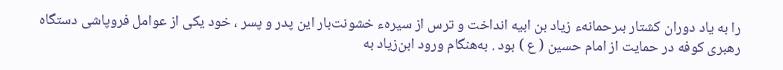را به ياد دوران كشتار بىرحمانهء زياد بن ابيه انداخت و ترس از سيرهء خشونت‌بار اين پدر و پسر ، خود يكى از عوامل فروپاشى دستگاه رهبرى كوفه در حمايت از امام حسين ( ع ) بود . به‌هنگام ورود ابن‌زياد به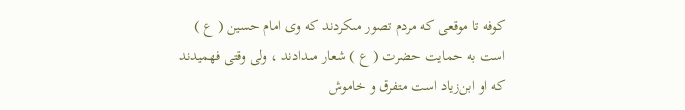كوفه تا موقعى كه مردم تصور مىكردند كه وى امام حسين ( ع ) است به حمايت حضرت ( ع ) شعار مىدادند ، ولى وقتى فهميدند كه او ابن‌زياد است متفرق و خاموش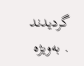گرديدند . به‌ويژه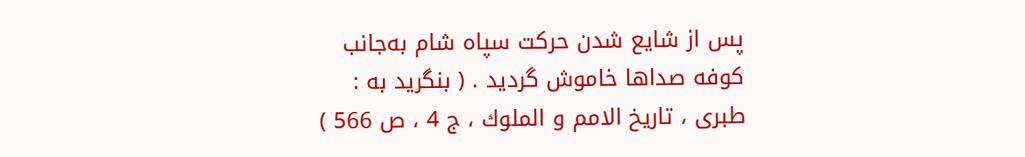پس از شايع شدن حركت سپاه شام به‌جانب كوفه صداها خاموش گرديد . ( بنگريد به : طبرى ، تاريخ الامم و الملوك ، ج 4 ، ص 566 )